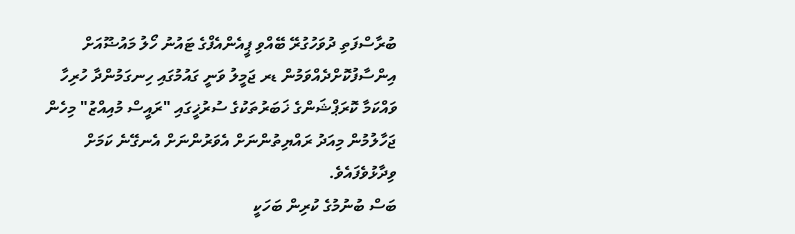ބުރާސްފަތި ދުވަހުގުރޭ ބޭއްވި ޕީއެންއެފްގެ ޓައުނު ހޯލު މައުޟޫއަށް އިންސާފުކޮށްދެއްވަމުން ޑރ ޖަމީލު ވަނީ ގައުމުގައި ހިނގަމުންދާ ހުރިހާ ވައްކަމާ ކޮރަޕްޝަންގެ ޚަބަރުތަކުގެ ސުރުޚީގައި "ރައީސް މުއިއްޒު" މިހެން ޖަހާލުމުން މިއަދު ރައްޔިތުންނަށް އެވަރުންނަށް އެނގޭނެ ކަމަށް ވިދާޅުވެފައެވެ.
ބަސް ބުނުމުގެ ކުރިން ބަހަކީ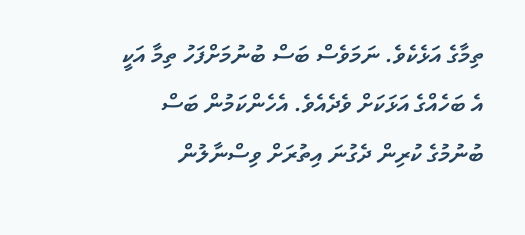ތިމާގެ އަޅެކެވެ. ނަމަވެސް ބަސް ބުނުމަށްފަހު ތިމާ އަކީ އެ ބަހެއްގެ އަޅަކަށް ވެދެއެވެ. އެހެންކަމުން ބަސް ބުނުމުގެ ކުރިން ދެގުނަ އިތުރަށް ވިސްނާލުން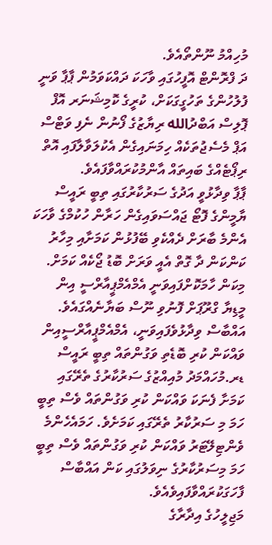މުހިއްމު ނޫންތޯއެވެ.
ދަ ފްރޮންޓް އޮފީހުގައި ވާހަކަ ދައްކަވަމުން ޕާޕާ ވަނީ ފުލުހުންގެ ތަހުގީގަކަށް، ކުރީގެ ކޮމިޝަނަރ އޮފް ޕޮލިސް އަބްދުالله ރިޔާޒުގެ ފޯނުން ނެފި ވަޓްސް އަޕް މެސެޖުތަކެއް ހިމަނައިގެން އެކުލަވާލާފައި އޮތް ރިޕޯޓެއްގެ ބައިތައް އާންމުކުރައްވާފައެވެ.
ޕާޕާ ވިދާޅުވީ އަދުގެ ސަރުކާރުގައި ތިބީ ރައީސް ޔާމީންގެ ފޮޓޯ ޖައްސަވައިގެން ހަރާން ހުކުމްގެ ވާހަކަ އެންމެ ބާރަށް ދެއްކެވި ބޭފުޅުން ކަމަށާއި މިހާރު ކަންކަން ދާ ގޮތް އެއީ ވަރަށް ބޮޑު ޖޯކެއް ކަމަށް.
މިކަން ހާމަކޮށްފައިވަނީ އެމްއެމްޕީއާރްސީ އިން މީޑިޔާ ގްރޫޕަށް ފޮނުވި ނޫސް ބަޔާނެއްގައެވެ.
އައްބާސް ވިދާޅުވެފައިވަނީ، އެމްއެމްޕީއާރްސީއިން ވައްކަން ކުރި ބޮޑެތި ވަގުންތައް ތިބީ ރައީސް ޑރ.މުހައްމަދު މުއިއްޒުގެ ސަރުކާރުގެ ތެރޭގައި ކަމަށާ ފެނަކަ ވައްކަން ކުރި ވަގުންތައް ވެސް ތިބީ ހަމަ މި ސަރުކާރު ތެރޭގައި ކަމަށެވެ. ހަމައެހެންމެ ވެންޓިލޭޓަރު ވައްކަން ކުރި ވަގުންތައް ވެސް ތިބީ ހަމަ މިސަރުކާރުގެ ނިވަލުގައި ކަން އައްބާސް ފާހަގަކުރައްވާފައިވެއެވެ.
މަޖިލީހުގެ އިދާރާގެ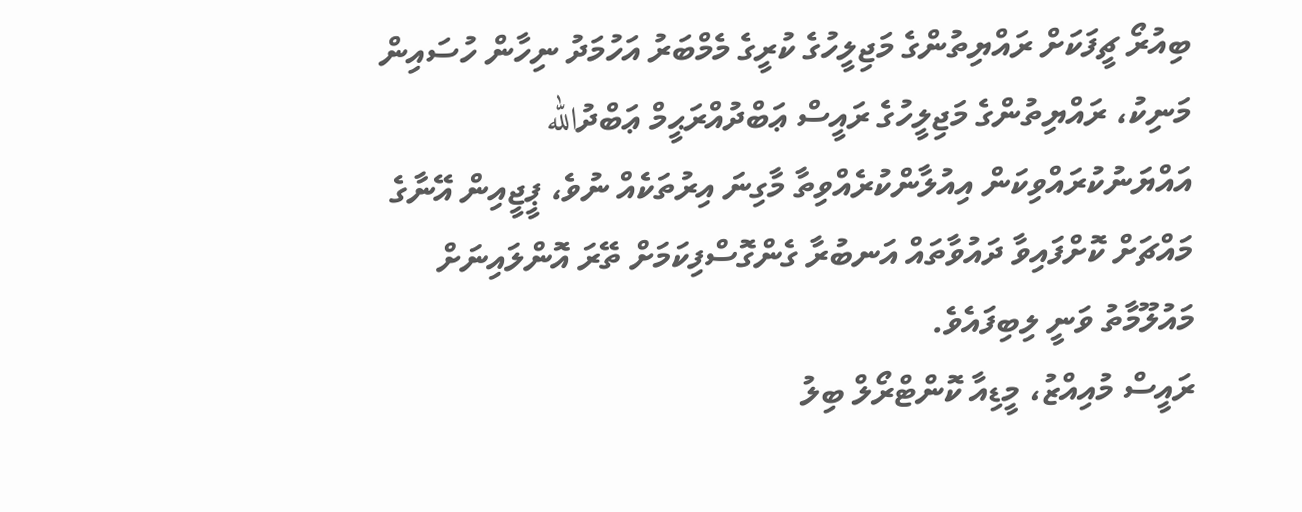ބިއުރޯ ޗީފަކަށް ރައްޔިތުންގެ މަޖިލީހުގެ ކުރީގެ މެމްބަރު އަހުމަދު ނިހާން ހުސައިން މަނިކު، ރައްޔިތުންގެ މަޖިލީހުގެ ރައީސް ޢަބްދުއްރަޙީމް ޢަބްދުالله އައްޔަނުކުރައްވިކަން އިއުލާންކުރެއްވިތާ މާގިނަ އިރުތަކެއް ނުވެ، ޕީޖީއިން އޭނާގެ މައްޗަށް ކޮށްފައިވާ ދައުވާތައް އަނބުރާ ގެންގޮސްފިކަމަށް ތޭރަ އޮންލައިނަށް މައުލޫމާތު ވަނީ ލިބިފައެވެ.
ރައީސް މުއިއްޒު، މީޑިއާ ކޮންޓްރޯލް ބިލު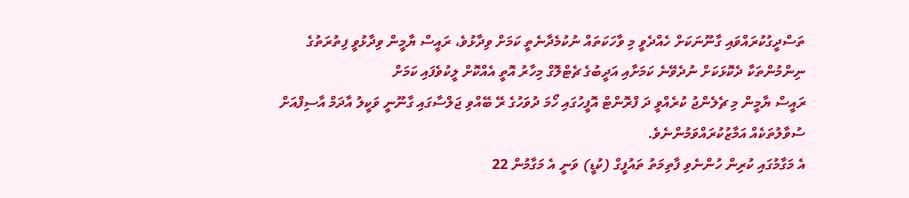ތަސްދީގުކުރައްވައި ގާނޫނަކަށް ހެއްދެވީ މި ވާހަކަތައް ނުކުމެދާނެތީ ކަމަށް ވިދާޅުވެ، ރައީސް ޔާމީން ވިދާޅުވީ ފިތުރަތުގެ ނިންމުންތަކާ ދެކޮޅަކަށް ނުދެވޭނެ ކަމަށާއި އަދީބުގެ ޗެޓްލޮގް މިހާރު އޮތީ އެއްކޮށް ލީކުވެފައި ކަމަށް
ރައީސް ޔާމީން މި ޗެލެންޖު ކުރެއްވީ ދަ ފްރޮންޓް އޮފީހުގައި ހޯމަ ދުވަހުގެ ރޭ ބޭއްވި ޖަލްސާގައި ގާނޫނީ ވަކީލު އާދަމް އާސިފްއަށް ސުވާލުތަކެއް އަމާޒުކުރައްވަމުންނެވެ.
އެ މަގާމުގައި ކުރިން ހުންނެވި ފާތިމަތު ތައުފީގް (ކުޑީ) ވަނީ އެ މަގާމުން 22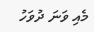މެއި ވަނަ ދުވަހު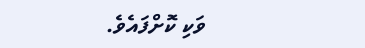ވަކި ކޮށްފައެވެ.